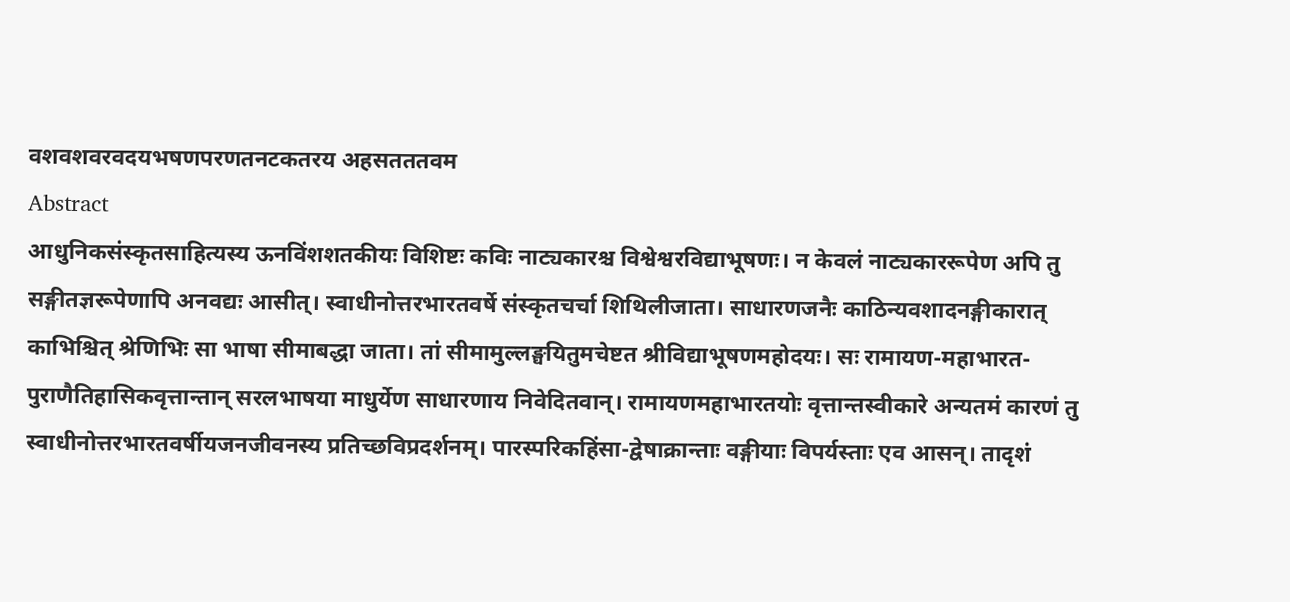वशवशवरवदयभषणपरणतनटकतरय अहसतततवम
Abstract
आधुनिकसंस्कृतसाहित्यस्य ऊनविंशशतकीयः विशिष्टः कविः नाट्यकारश्च विश्वेश्वरविद्याभूषणः। न केवलं नाट्यकाररूपेण अपि तु सङ्गीतज्ञरूपेणापि अनवद्यः आसीत्। स्वाधीनोत्तरभारतवर्षे संस्कृतचर्चा शिथिलीजाता। साधारणजनैः काठिन्यवशादनङ्गीकारात् काभिश्चित् श्रेणिभिः सा भाषा सीमाबद्धा जाता। तां सीमामुल्लङ्घयितुमचेष्टत श्रीविद्याभूषणमहोदयः। सः रामायण-महाभारत-पुराणैतिहासिकवृत्तान्तान् सरलभाषया माधुर्येण साधारणाय निवेदितवान्। रामायणमहाभारतयोः वृत्तान्तस्वीकारे अन्यतमं कारणं तु स्वाधीनोत्तरभारतवर्षीयजनजीवनस्य प्रतिच्छविप्रदर्शनम्। पारस्परिकहिंसा-द्वेषाक्रान्ताः वङ्गीयाः विपर्यस्ताः एव आसन्। तादृशं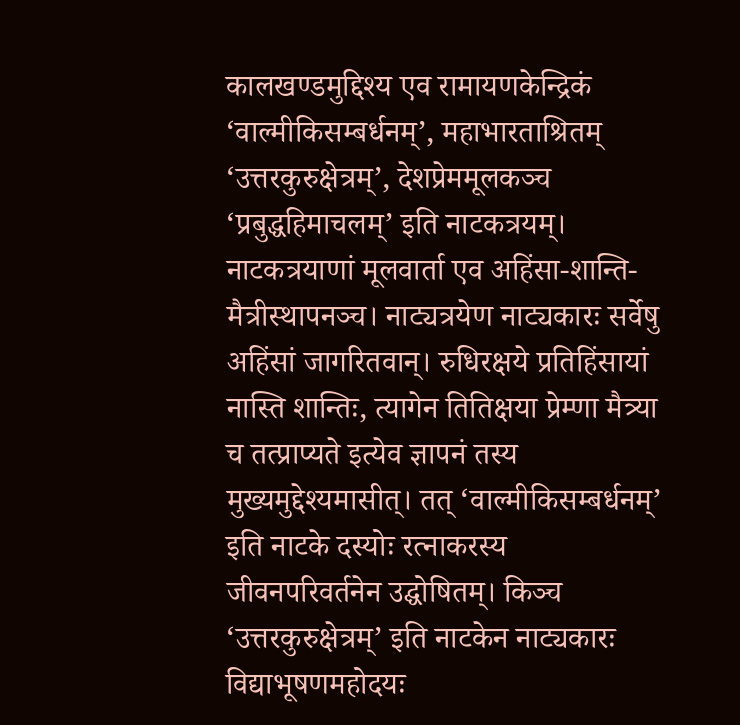कालखण्डमुद्दिश्य एव रामायणकेन्द्रिकं ‘वाल्मीकिसम्बर्धनम्’, महाभारताश्रितम् ‘उत्तरकुरुक्षेत्रम्’, देशप्रेममूलकञ्च ‘प्रबुद्धहिमाचलम्’ इति नाटकत्रयम्। नाटकत्रयाणां मूलवार्ता एव अहिंसा-शान्ति-मैत्रीस्थापनञ्च। नाट्यत्रयेण नाट्यकारः सर्वेषु अहिंसां जागरितवान्। रुधिरक्षये प्रतिहिंसायां नास्ति शान्तिः, त्यागेन तितिक्षया प्रेम्णा मैत्र्या च तत्प्राप्यते इत्येव ज्ञापनं तस्य मुख्यमुद्देश्यमासीत्। तत् ‘वाल्मीकिसम्बर्धनम्’ इति नाटके दस्योः रत्नाकरस्य जीवनपरिवर्तनेन उद्घोषितम्। किञ्च ‘उत्तरकुरुक्षेत्रम्’ इति नाटकेन नाट्यकारः विद्याभूषणमहोदयः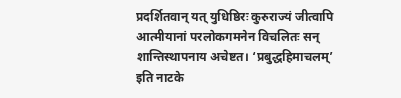प्रदर्शितवान् यत् युधिष्ठिरः कुरुराज्यं जीत्वापि आत्मीयानां परलोकगमनेन विचलितः सन् शान्तिस्थापनाय अचेष्टत। ‘प्रबुद्धहिमाचलम्’ इति नाटके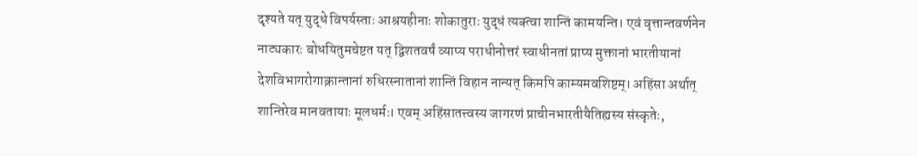दृश्यते यत् युद्धे विपर्यस्ताः आश्रयहीनाः शोकातुराः युद्धं त्यक्त्वा शान्तिं कामयन्ति। एवं वृत्तान्तवर्णनेन नाट्यकारः बोधयितुमचेष्टत यत् द्विशतवर्षं व्याप्य पराधीनोत्तरं स्वाधीनतां प्राप्य मुक्तानां भारतीयानां देशविभागरोगाक्रान्तानां रुधिरस्नातानां शान्तिं विहान नान्यत् किमपि काम्यमवशिष्टम्। अहिंसा अर्थात् शान्तिरेव मानवतायाः मूलधर्मः। एवम् अहिंसातत्त्वस्य जागरणं प्राचीनभारतीयैतिह्यस्य संस्कृतेः,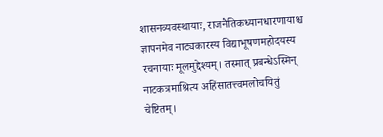शासनव्यवस्थायाः, राजनैतिकध्यानधारणायाश्च ज्ञापनमेव नाट्यकारस्य विद्याभूषणमहोदयस्य रचनायाः मूलमुद्देश्यम्। तस्मात् प्रबन्धेऽस्मिन् नाटकत्रमाश्रित्य अहिंसातत्त्वमलोचयितुं चेष्टितम्।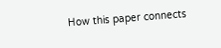How this paper connects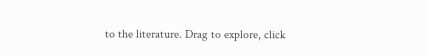to the literature. Drag to explore, click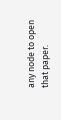any node to open that paper.